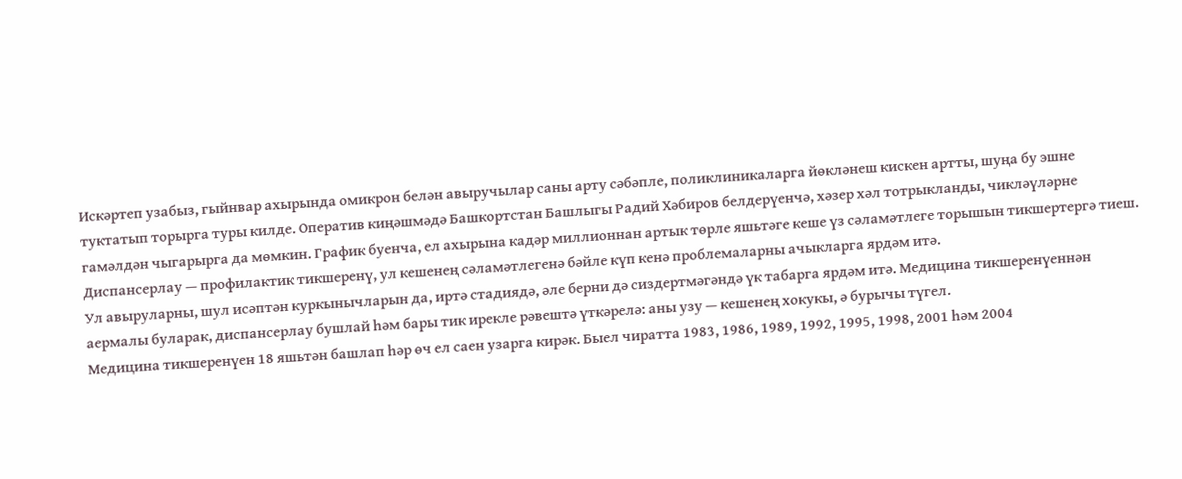Искәртеп узабыз, гыйнвар ахырында омикрон белән авыручылар саны арту сәбәпле, поликлиникаларга йөкләнеш кискен артты, шуңа бу эшне туктатып торырга туры килде. Оператив киңәшмәдә Башкортстан Башлыгы Радий Хәбиров белдерүенчә, хәзер хәл тотрыкланды, чикләүләрне гамәлдән чыгарырга да мөмкин. График буенча, ел ахырына кадәр миллионнан артык төрле яшьтәге кеше үз сәламәтлеге торышын тикшертергә тиеш.
Диспансерлау — профилактик тикшеренү, ул кешенең сәламәтлегенә бәйле күп кенә проблемаларны ачыкларга ярдәм итә.
Ул авыруларны, шул исәптән куркынычларын да, иртә стадиядә, әле берни дә сиздертмәгәндә үк табарга ярдәм итә. Медицина тикшеренүеннән аермалы буларак, диспансерлау бушлай һәм бары тик ирекле рәвештә үткәрелә: аны узу — кешенең хокукы, ә бурычы түгел.
Медицина тикшеренүен 18 яшьтән башлап һәр өч ел саен узарга кирәк. Быел чиратта 1983, 1986, 1989, 1992, 1995, 1998, 2001 һәм 2004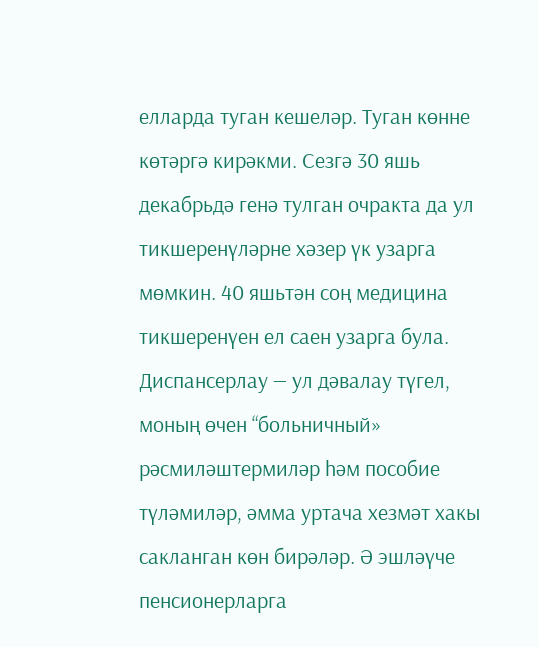елларда туган кешеләр. Туган көнне көтәргә кирәкми. Сезгә 30 яшь декабрьдә генә тулган очракта да ул тикшеренүләрне хәзер үк узарга мөмкин. 40 яшьтән соң медицина тикшеренүен ел саен узарга була.
Диспансерлау — ул дәвалау түгел, моның өчен “больничный» рәсмиләштермиләр һәм пособие түләмиләр, әмма уртача хезмәт хакы сакланган көн бирәләр. Ә эшләүче пенсионерларга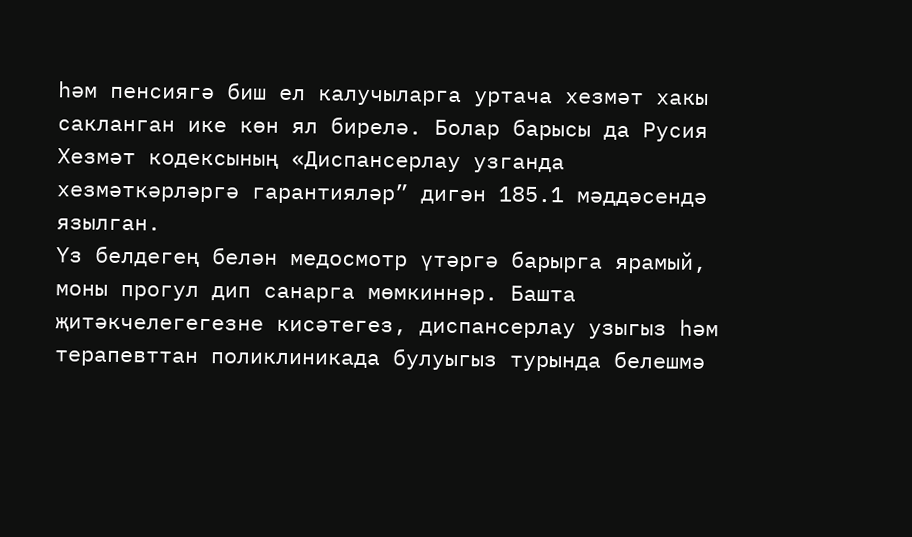һәм пенсиягә биш ел калучыларга уртача хезмәт хакы сакланган ике көн ял бирелә. Болар барысы да Русия Хезмәт кодексының «Диспансерлау узганда хезмәткәрләргә гарантияләр” дигән 185.1 мәддәсендә язылган.
Үз белдегең белән медосмотр үтәргә барырга ярамый, моны прогул дип санарга мөмкиннәр. Башта җитәкчелегегезне кисәтегез, диспансерлау узыгыз һәм терапевттан поликлиникада булуыгыз турында белешмә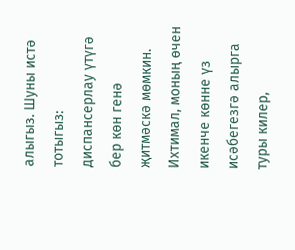алыгыз. Шуны истә тотыгыз: диспансерлау үтүгә бер көн генә җитмәскә мөмкин. Ихтимал, моның өчен икенче көнне үз исәбегезгә алырга туры килер,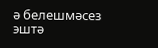ә белешмәсез эштә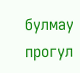булмау прогул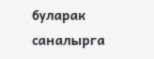буларак саналырга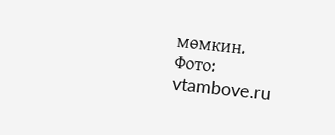мөмкин.
Фото: vtambove.ru